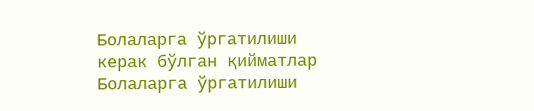Болаларга ўргатилиши керак бўлган қийматлар
Болаларга ўргатилиши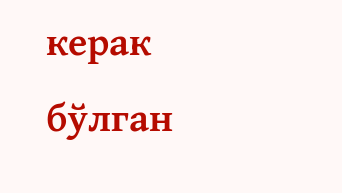керак бўлган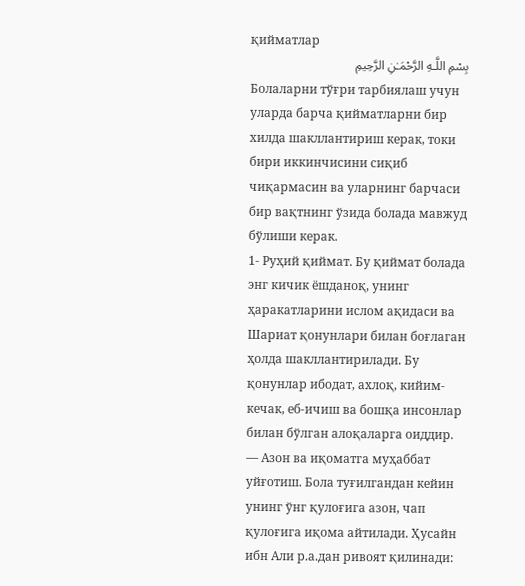қийматлар
بِسْمِ اللَّـهِ الرَّحْمَـٰنِ الرَّحِيمِ
Болаларни тўғри тарбиялаш учун уларда барча қийматларни бир хилда шакллантириш керак, токи бири иккинчисини сиқиб чиқармасин ва уларнинг барчаси бир вақтнинг ўзида болада мавжуд бўлиши керак.
1- Руҳий қиймат. Бу қиймат болада энг кичик ёшданоқ, унинг ҳаракатларини ислом ақидаси ва Шариат қонунлари билан боғлаган ҳолда шакллантирилади. Бу қонунлар ибодат, ахлоқ, кийим-кечак, еб-ичиш ва бошқа инсонлар билан бўлган алоқаларга оиддир.
— Азон ва иқоматга муҳаббат уйғотиш. Бола туғилгандан кейин унинг ўнг қулоғига азон, чап қулоғига иқома айтилади. Ҳусайн ибн Али р.а.дан ривоят қилинади: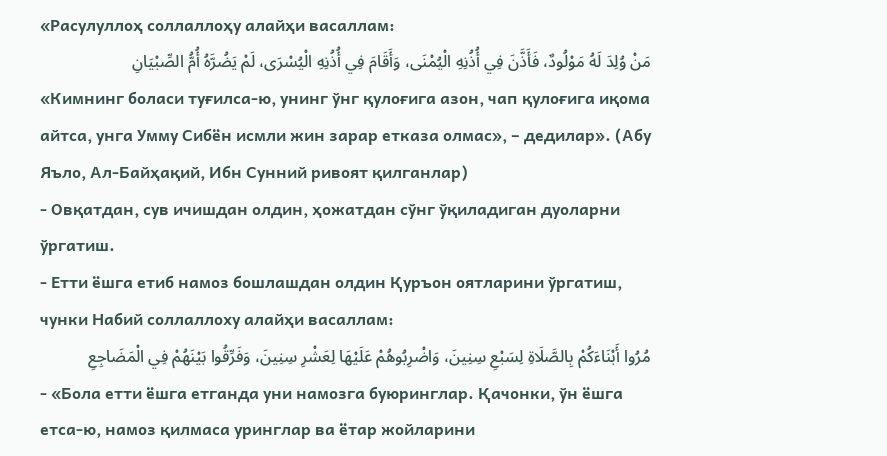«Расулуллоҳ соллаллоҳу алайҳи васаллам:
مَنْ وُلِدَ لَهُ مَوْلُودٌ، فَأَذَّنَ فِي أُذُنِهِ الْيُمْنَى، وَأَقَامَ فِي أُذُنِهِ الْيُسْرَى، لَمْ يَضُرَّهُ أُمُّ الصِّبْيَانِ
«Кимнинг боласи туғилса-ю, унинг ўнг қулоғига азон, чап қулоғига иқома айтса, унга Умму Сибён исмли жин зарар етказа олмас», – дедилар». (Абу Яъло, Ал-Байҳақий, Ибн Сунний ривоят қилганлар)
- Овқатдан, сув ичишдан олдин, ҳожатдан сўнг ўқиладиган дуоларни ўргатиш.
- Етти ёшга етиб намоз бошлашдан олдин Қуръон оятларини ўргатиш, чунки Набий соллаллоху алайҳи васаллам:
مُرُوا أَبْنَاءَكُمْ بِالصَّلَاةِ لِسَبْعِ سِنِينَ، وَاضْرِبُوهُمْ عَلَيْهَا لِعَشْرِ سِنِينَ، وَفَرِّقُوا بَيْنَهُمْ فِي الْمَضَاجِعِ
- «Бола етти ёшга етганда уни намозга буюринглар. Қачонки, ўн ёшга етса-ю, намоз қилмаса уринглар ва ётар жойларини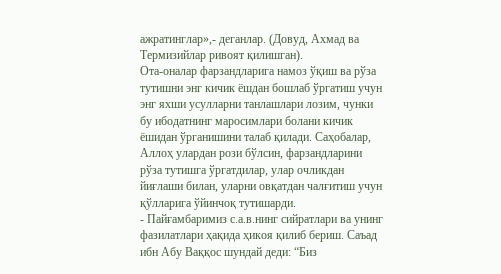ажратинглар»,- деганлар. (Довуд, Ахмад ва Термизийлар ривоят қилишган).
Ота-оналар фарзандларига намоз ўқиш ва рўза тутишни энг кичик ёшдан бошлаб ўргатиш учун энг яхши усулларни танлашлари лозим, чунки бу ибодатнинг маросимлари болани кичик ёшидан ўрганишини талаб қилади. Саҳобалар, Аллоҳ улардан рози бўлсин, фарзандларини рўза тутишга ўргатдилар, улар очликдан йиғлаши билан, уларни овқатдан чалғитиш учун қўлларига ўйинчоқ тутишарди.
- Пайғамбаримиз с.а.в.нинг сийратлари ва унинг фазилатлари ҳақида ҳикоя қилиб бериш. Саъад ибн Абу Ваққос шундай деди: “Биз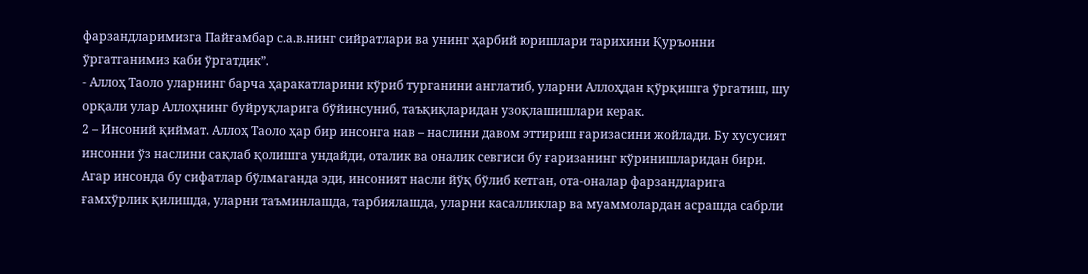фарзандларимизга Пайғамбар с.а.в.нинг сийратлари ва унинг ҳарбий юришлари тарихини Қуръонни ўргатганимиз каби ўргатдик”.
- Аллоҳ Таоло уларнинг барча ҳаракатларини кўриб турганини англатиб, уларни Аллоҳдан қўрқишга ўргатиш, шу орқали улар Аллоҳнинг буйруқларига бўйинсуниб, таъқиқларидан узоқлашишлари керак.
2 – Инсоний қиймат. Аллоҳ Таоло ҳар бир инсонга нав – наслини давом эттириш ғаризасини жойлади. Бу хусусият инсонни ўз наслини сақлаб қолишга ундайди, оталик ва оналик севгиси бу ғаризанинг кўринишларидан бири. Агар инсонда бу сифатлар бўлмаганда эди, инсоният насли йўқ бўлиб кетган, ота-оналар фарзандларига ғамхўрлик қилишда, уларни таъминлашда, тарбиялашда, уларни касалликлар ва муаммолардан асрашда сабрли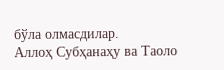бўла олмасдилар.
Аллоҳ Субҳанаҳу ва Таоло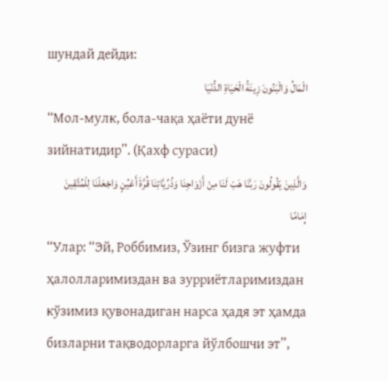шундай дейди:
الْمَالُ وَالْبَنُونَ زِينَةُ الْحَيَاةِ الدُّنْيَا
“Мол-мулк, бола-чақа ҳаёти дунё зийнатидир”. (Қахф сураси)
وَالَّذِينَ يَقُولُونَ رَبَّنَا هَبْ لَنَا مِنْ أَزْوَاجِنَا وَذُرِّيَّاتِنَا قُرَّةَ أَعْيُنٍ وَاجْعَلْنَا لِلْمُتَّقِينَ إِمَامًا
“Улар: “Эй, Роббимиз, Ўзинг бизга жуфти ҳалолларимиздан ва зурриётларимиздан кўзимиз қувонадиган нарса ҳадя эт ҳамда бизларни тақводорларга йўлбошчи эт”,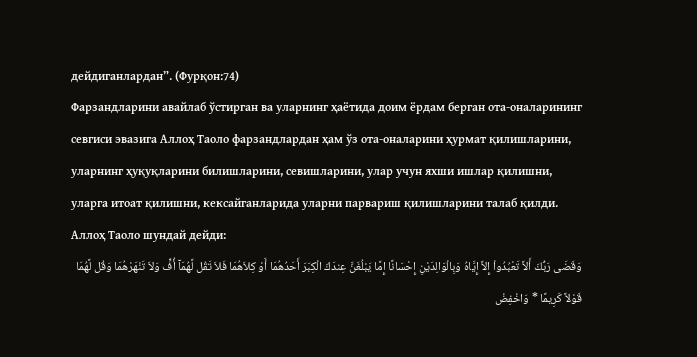дейдиганлардан”. (Фурқон:74)
Фарзандларини авайлаб ўстирган ва уларнинг ҳаётида доим ёрдам берган ота-оналарининг севгиси эвазига Аллоҳ Таоло фарзандлардан ҳам ўз ота-оналарини ҳурмат қилишларини, уларнинг ҳуқуқларини билишларини, севишларини, улар учун яхши ишлар қилишни, уларга итоат қилишни, кексайганларида уларни парвариш қилишларини талаб қилди.
Аллоҳ Таоло шундай дейди:
وَقَضَى رَبُّكَ أَلاَّ تَعْبُدُواْ إِلاَّ إِيَّاهُ وَبِالْوَالِدَيْنِ إِحْسَانًا إِمَّا يَبْلُغَنَّ عِندَكَ الْكِبَرَ أَحَدُهُمَا أَوْ كِلاَهُمَا فَلاَ تَقُل لَّهُمَآ أُفٍّ وَلاَ تَنْهَرْهُمَا وَقُل لَّهُمَا قَوْلاً كَرِيمًا * وَاخْفِضْ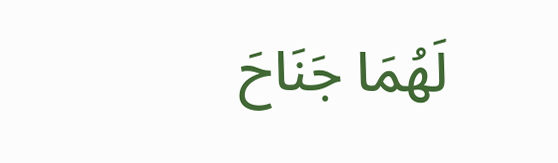لَهُمَا جَنَاحَ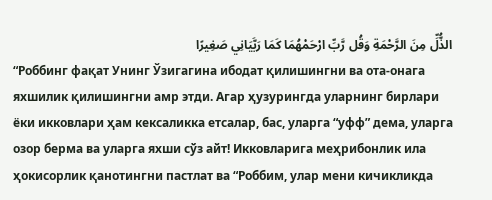الذُّلِّ مِنَ الرَّحْمَةِ وَقُل رَّبِّ ارْحَمْهُمَا كَمَا رَبَّيَانِي صَغِيرًا
“Роббинг фақат Унинг Ўзигагина ибодат қилишингни ва ота-онага яхшилик қилишингни амр этди. Агар ҳузурингда уларнинг бирлари ёки икковлари ҳам кексаликка етсалар, бас, уларга “уфф” дема, уларга озор берма ва уларга яхши сўз айт! Икковларига меҳрибонлик ила ҳокисорлик қанотингни пастлат ва “Роббим, улар мени кичикликда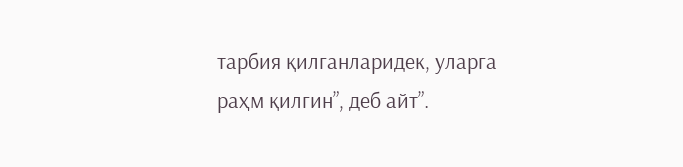тарбия қилганларидек, уларга раҳм қилгин”, деб айт”.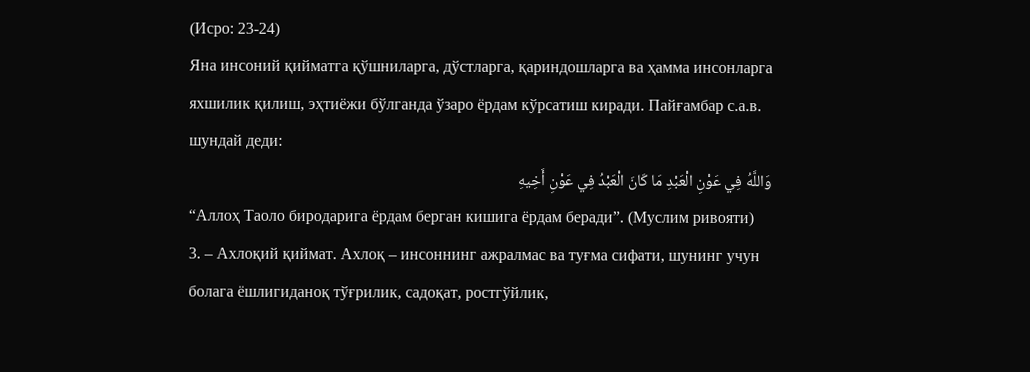(Исро: 23-24)
Яна инсоний қийматга қўшниларга, дўстларга, қариндошларга ва ҳамма инсонларга яхшилик қилиш, эҳтиёжи бўлганда ўзаро ёрдам кўрсатиш киради. Пайғамбар с.а.в. шундай деди:
وَاللَّهُ فِي عَوْنِ الْعَبْدِ مَا كَانَ الْعَبْدُ فِي عَوْنِ أَخِيهِ
“Аллоҳ Таоло биродарига ёрдам берган кишига ёрдам беради”. (Муслим ривояти)
3. – Ахлоқий қиймат. Ахлоқ – инсоннинг ажралмас ва туғма сифати, шунинг учун болага ёшлигиданоқ тўғрилик, садоқат, ростгўйлик,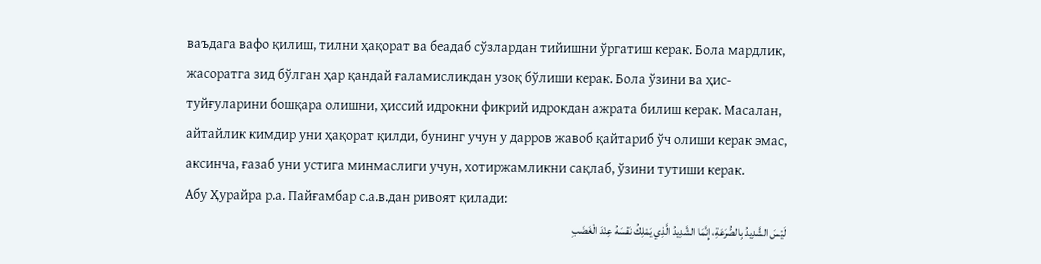ваъдага вафо қилиш, тилни ҳақорат ва беадаб сўзлардан тийишни ўргатиш керак. Бола мардлик, жасоратга зид бўлган ҳар қандай ғаламисликдан узоқ бўлиши керак. Бола ўзини ва ҳис-туйғуларини бошқара олишни, ҳиссий идрокни фикрий идрокдан ажрата билиш керак. Масалан, айтайлик кимдир уни ҳақорат қилди, бунинг учун у дарров жавоб қайтариб ўч олиши керак эмас, аксинча, ғазаб уни устига минмаслиги учун, хотиржамликни сақлаб, ўзини тутиши керак.
Абу Ҳурайра р.а. Пайғамбар с.а.в.дан ривоят қилади:
لَيْسَ الشَّدِيدُ بِالصُّرَعَةِ، إِنَّمَا الشَّدِيدُ الَّذِي يَمْلِكُ نَفْسَهُ عِنْدَ الْغَضَبِ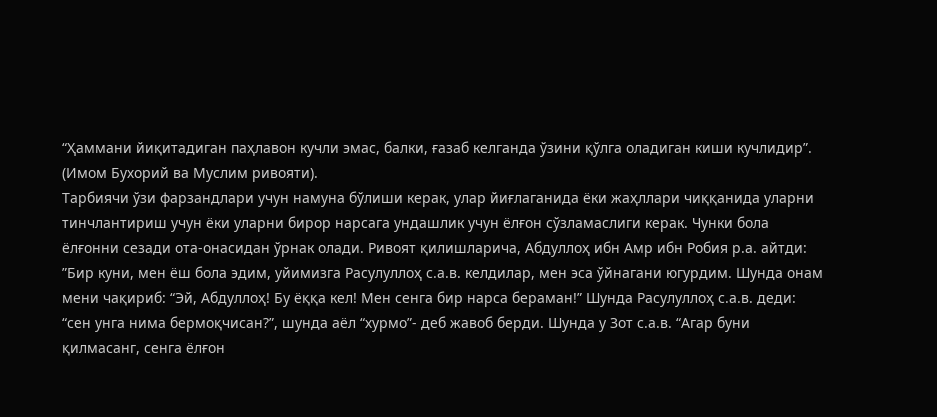“Ҳаммани йиқитадиган паҳлавон кучли эмас, балки, ғазаб келганда ўзини қўлга оладиган киши кучлидир”. (Имом Бухорий ва Муслим ривояти).
Тарбиячи ўзи фарзандлари учун намуна бўлиши керак, улар йиғлаганида ёки жаҳллари чиққанида уларни тинчлантириш учун ёки уларни бирор нарсага ундашлик учун ёлғон сўзламаслиги керак. Чунки бола ёлғонни сезади ота-онасидан ўрнак олади. Ривоят қилишларича, Абдуллоҳ ибн Амр ибн Робия р.а. айтди:
”Бир куни, мен ёш бола эдим, уйимизга Расулуллоҳ с.а.в. келдилар, мен эса ўйнагани югурдим. Шунда онам мени чақириб: “Эй, Абдуллоҳ! Бу ёққа кел! Мен сенга бир нарса бераман!” Шунда Расулуллоҳ с.а.в. деди: “сен унга нима бермоқчисан?”, шунда аёл “хурмо”- деб жавоб берди. Шунда у Зот с.а.в. “Агар буни қилмасанг, сенга ёлғон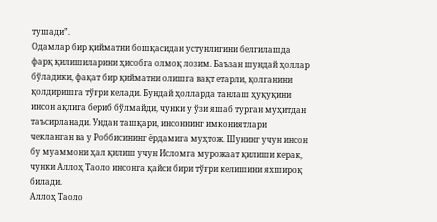тушади”.
Одамлар бир қийматни бошқасидан устунлигини белгилашда фарқ қилишиларини ҳисобга олмоқ лозим. Баъзан шундай ҳоллар бўладики, фақат бир қийматни олишга вақт етарли, қолганини қолдиришга тўғри келади. Бундай ҳолларда танлаш ҳуқуқини инсон ақлига бериб бўлмайди, чунки у ўзи яшаб турган муҳитдан таъсирланади. Ундан ташқари, инсоннинг имкониятлари чекланган ва у Роббисининг ёрдамига муҳтож. Шунинг учун инсон бу муаммони ҳал қилиш учун Исломга мурожаат қилиши керак, чунки Аллоҳ Таоло инсонга қайси бири тўғри келишини яхшироқ билади.
Аллоҳ Таоло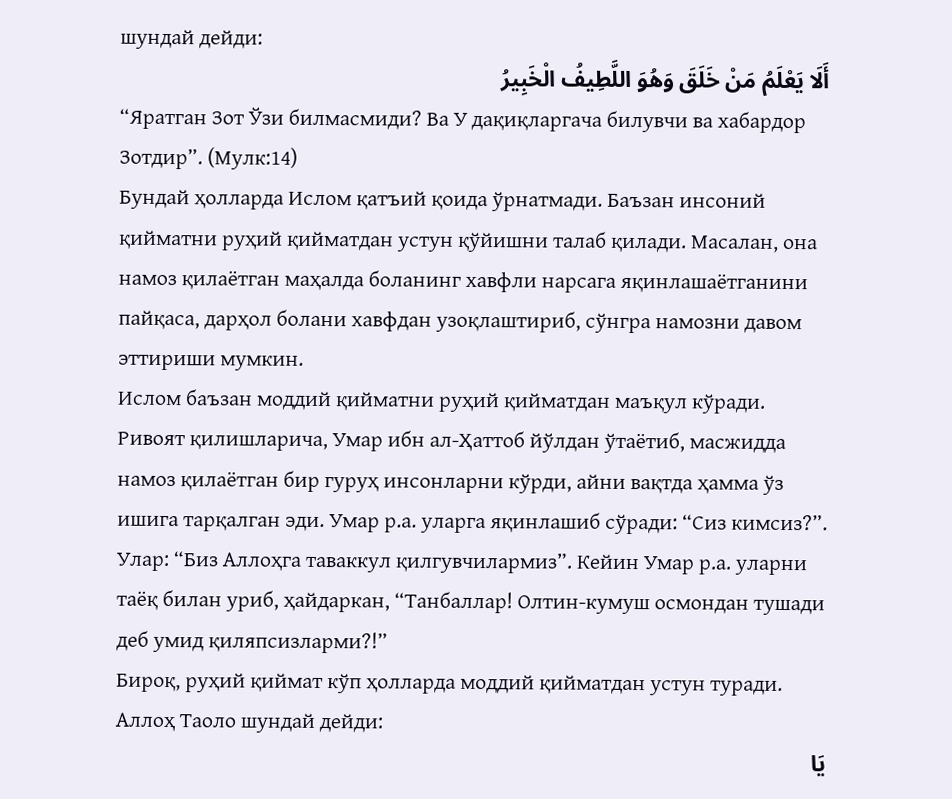шундай дейди:
أَلَا يَعْلَمُ مَنْ خَلَقَ وَهُوَ اللَّطِيفُ الْخَبِيرُ
“Яратган Зот Ўзи билмасмиди? Ва У дақиқларгача билувчи ва хабардор Зотдир”. (Мулк:14)
Бундай ҳолларда Ислом қатъий қоида ўрнатмади. Баъзан инсоний қийматни руҳий қийматдан устун қўйишни талаб қилади. Масалан, она намоз қилаётган маҳалда боланинг хавфли нарсага яқинлашаётганини пайқаса, дарҳол болани хавфдан узоқлаштириб, сўнгра намозни давом эттириши мумкин.
Ислом баъзан моддий қийматни руҳий қийматдан маъқул кўради. Ривоят қилишларича, Умар ибн ал-Ҳаттоб йўлдан ўтаётиб, масжидда намоз қилаётган бир гуруҳ инсонларни кўрди, айни вақтда ҳамма ўз ишига тарқалган эди. Умар р.а. уларга яқинлашиб сўради: “Сиз кимсиз?”. Улар: “Биз Аллоҳга таваккул қилгувчилармиз”. Кейин Умар р.а. уларни таёқ билан уриб, ҳайдаркан, “Танбаллар! Олтин-кумуш осмондан тушади деб умид қиляпсизларми?!”
Бироқ, руҳий қиймат кўп ҳолларда моддий қийматдан устун туради. Аллоҳ Таоло шундай дейди:
يَا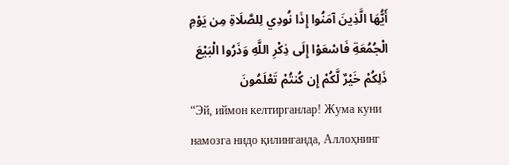أَيُّهَا الَّذِينَ آمَنُوا إِذَا نُودِي لِلصَّلَاةِ مِن يَوْمِ الْجُمُعَةِ فَاسْعَوْا إِلَى ذِكْرِ اللَّهِ وَذَرُوا الْبَيْعَ ذَلِكُمْ خَيْرٌ لَّكُمْ إِن كُنتُمْ تَعْلَمُونَ
“Эй, иймон келтирганлар! Жума куни намозга нидо қилинганда, Аллоҳнинг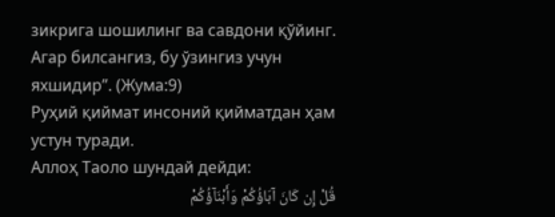зикрига шошилинг ва савдони қўйинг. Агар билсангиз, бу ўзингиз учун яхшидир”. (Жума:9)
Руҳий қиймат инсоний қийматдан ҳам устун туради.
Аллоҳ Таоло шундай дейди:
قُلْ إِن كَانَ آبَاؤُكُمْ وَأَبْنَآؤُكُمْ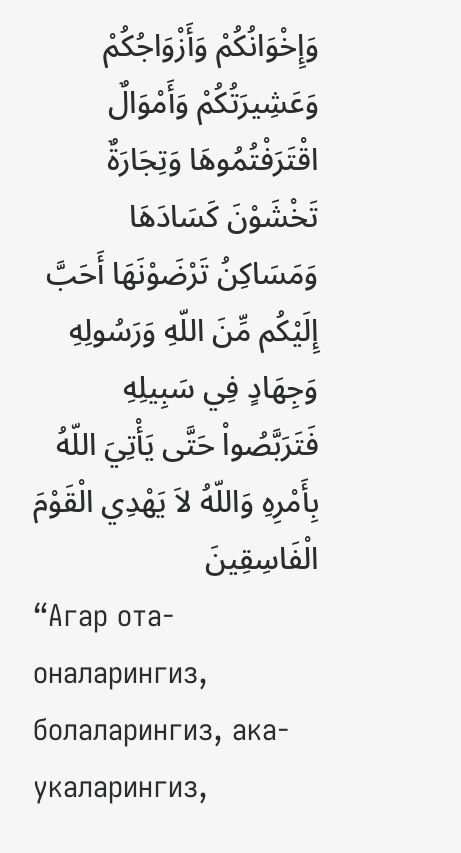وَإِخْوَانُكُمْ وَأَزْوَاجُكُمْ وَعَشِيرَتُكُمْ وَأَمْوَالٌ اقْتَرَفْتُمُوهَا وَتِجَارَةٌ تَخْشَوْنَ كَسَادَهَا وَمَسَاكِنُ تَرْضَوْنَهَا أَحَبَّ إِلَيْكُم مِّنَ اللّهِ وَرَسُولِهِ وَجِهَادٍ فِي سَبِيلِهِ فَتَرَبَّصُواْ حَتَّى يَأْتِيَ اللّهُ بِأَمْرِهِ وَاللّهُ لاَ يَهْدِي الْقَوْمَ الْفَاسِقِينَ
“Агар ота-оналарингиз, болаларингиз, ака-укаларингиз,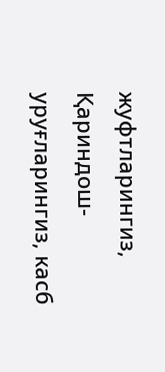жуфтларингиз, Қариндош-уруғларингиз, касб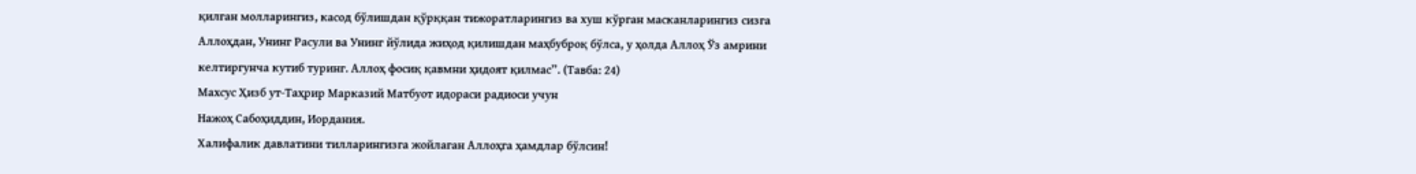қилган молларингиз, касод бўлишдан қўрққан тижоратларингиз ва хуш кўрган масканларингиз сизга Аллоҳдан, Унинг Расули ва Унинг йўлида жиҳод қилишдан маҳбуброқ бўлса, у ҳолда Аллоҳ Ўз амрини келтиргунча кутиб туринг. Аллоҳ фосиқ қавмни ҳидоят қилмас”. (Тавба: 24)
Махсус Ҳизб ут-Таҳрир Марказий Матбуот идораси радиоси учун
Нажоҳ Сабоҳиддин, Иордания.
Халифалик давлатини тилларингизга жойлаган Аллоҳга ҳамдлар бўлсин!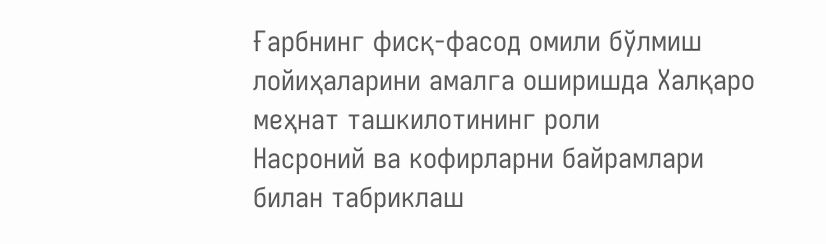Ғарбнинг фисқ-фасод омили бўлмиш лойиҳаларини амалга оширишда Халқаро меҳнат ташкилотининг роли
Насроний ва кофирларни байрамлари билан табриклаш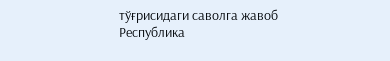тўғрисидаги саволга жавоб
Республика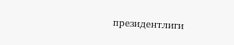президентлиги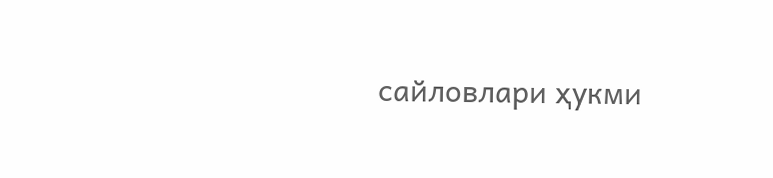сайловлари ҳукми